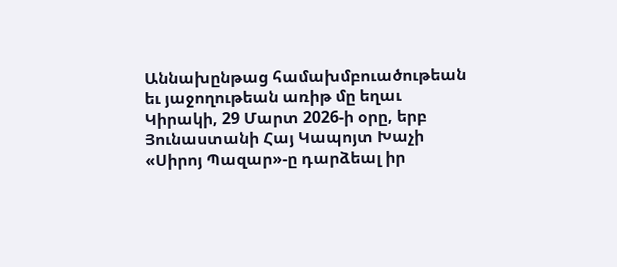Աննախընթաց համախմբուածութեան եւ յաջողութեան առիթ մը եղաւ Կիրակի, 29 Մարտ 2026-ի օրը, երբ Յունաստանի Հայ Կապոյտ Խաչի «Սիրոյ Պազար»-ը դարձեալ իր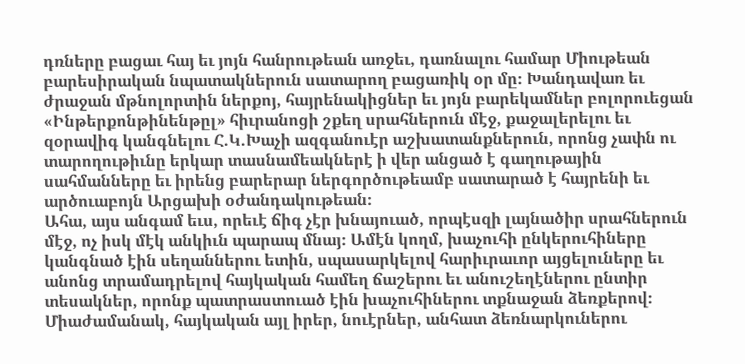դռները բացաւ հայ եւ յոյն հանրութեան առջեւ, դառնալու համար Միութեան բարեսիրական նպատակներուն սատարող բացառիկ օր մը։ Խանդավառ եւ ժրաջան մթնոլորտին ներքոյ, հայրենակիցներ եւ յոյն բարեկամներ բոլորուեցան «Ինթերքոնթինենթըլ» հիւրանոցի շքեղ սրահներուն մէջ, քաջալերելու եւ զօրավիգ կանգնելու Հ.Կ.Խաչի ազգանուէր աշխատանքներուն, որոնց չափն ու տարողութիւնը երկար տասնամեակներէ ի վեր անցած է գաղութային սահմանները եւ իրենց բարերար ներգործութեամբ սատարած է հայրենի եւ արծուաբոյն Արցախի օժանդակութեան։
Ահա, այս անգամ եւս, որեւէ ճիգ չէր խնայուած, որպէսզի լայնածիր սրահներուն մէջ, ոչ իսկ մէկ անկիւն պարապ մնայ։ Ամէն կողմ, խաչուհի ընկերուհիները կանգնած էին սեղաններու ետին, սպասարկելով հարիւրաւոր այցելուները եւ անոնց տրամադրելով հայկական համեղ ճաշերու եւ անուշեղէներու ընտիր տեսակներ, որոնք պատրաստուած էին խաչուհիներու տքնաջան ձեռքերով։ Միաժամանակ, հայկական այլ իրեր, նուէրներ, անհատ ձեռնարկուներու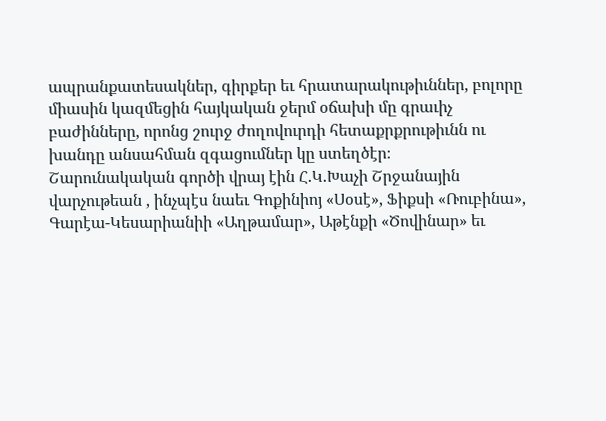ապրանքատեսակներ, գիրքեր եւ հրատարակութիւններ, բոլորը միասին կազմեցին հայկական ջերմ օճախի մը գրաւիչ բաժինները, որոնց շուրջ ժողովուրդի հետաքրքրութիւնն ու խանդը անսահման զգացումներ կը ստեղծէր։
Շարունակական գործի վրայ էին Հ.Կ.Խաչի Շրջանային վարչութեան , ինչպէս նաեւ Գոքինիոյ «Սօսէ», Ֆիքսի «Ռուբինա», Գարէա-Կեսարիանիի «Աղթամար», Աթէնքի «Ծովինար» եւ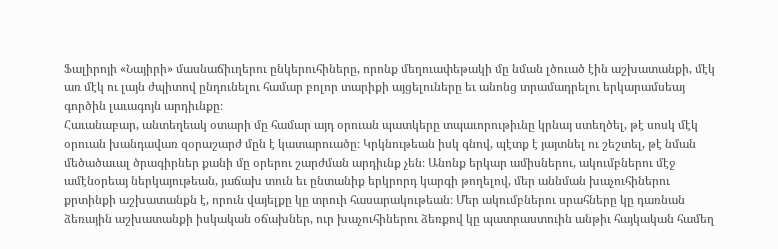Ֆալիրոյի «Նայիրի» մասնաճիւղերու ընկերուհիները, որոնք մեղուափեթակի մը նման լծուած էին աշխատանքի, մէկ առ մէկ ու լայն ժպիտով ընդունելու համար բոլոր տարիքի այցելուները եւ անոնց տրամադրելու երկարամսեայ գործին լաւագոյն արդիւնքը։
Հաւանաբար, անտեղեակ օտարի մը համար այդ օրուան պատկերը տպաւորութիւնը կրնայ ստեղծել, թէ սոսկ մէկ օրուան խանդավառ զօրաշարժ մըն է կատարուածը։ Կրկնութեան իսկ գնով, պէտք է յայտնել ու շեշտել, թէ նման մեծածաւալ ծրագիրներ քանի մը օրերու շարժման արդիւնք չեն։ Անոնք երկար ամիսներու, ակումբներու մէջ ամէնօրեայ ներկայութեան, յաճախ տուն եւ ընտանիք երկրորդ կարգի թողելով, մեր աննման խաչուհիներու քրտինքի աշխատանքն է, որուն վայելքը կը տրուի հասարակութեան։ Մեր ակումբներու սրահները կը դառնան ձեռային աշխատանքի իսկական օճախներ, ուր խաչուհիներու ձեռքով կը պատրաստուին անթիւ հայկական համեղ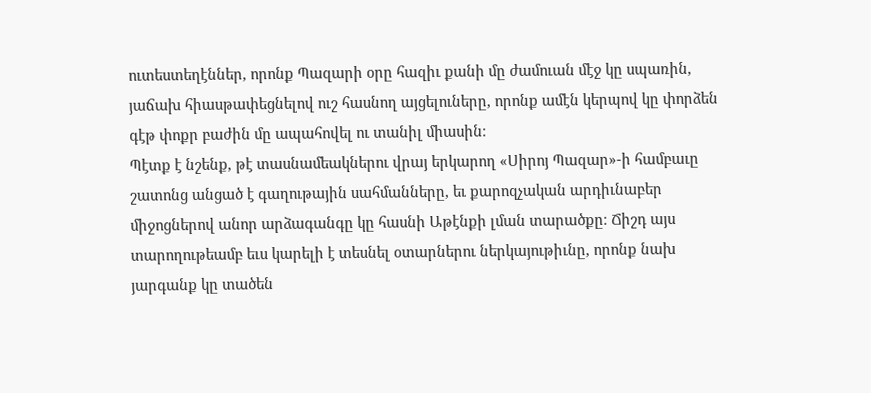ուտեստեղէններ, որոնք Պազարի օրը հազիւ քանի մը ժամուան մէջ կը սպառին, յաճախ հիասթափեցնելով ուշ հասնող այցելուները, որոնք ամէն կերպով կը փորձեն գէթ փոքր բաժին մը ապահովել ու տանիլ միասին։
Պէտք է նշենք, թէ տասնամեակներու վրայ երկարող «Սիրոյ Պազար»-ի համբաւը շատոնց անցած է գաղութային սահմանները, եւ քարոզչական արդիւնաբեր միջոցներով անոր արձագանգը կը հասնի Աթէնքի լման տարածքը։ Ճիշդ այս տարողութեամբ եւս կարելի է տեսնել օտարներու ներկայութիւնը, որոնք նախ յարգանք կը տածեն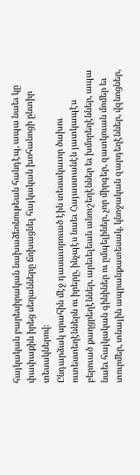հայկական բարեսիրական նախաձեռնութեան հանդէպ, ապա նաեւ կը փափաքին իրեց սեղանները ճոխացնել հայկական խոհանոցի ընտիր տեսակներով։
Ընդարձակ սրահին մէջ դասաւորուած էին տեսակաւոր ծախու ուտեստեղէններն ու իրերը, ինչպէս նաեւ Հայաստանէն յատկապէս բերուած քաղցրեղէններ, արեւելեան անուշեղէններ եւ խմորեղէններ, ապա նաեւ հայկական գինիներ ու ըմպելիներ, չոր միրգեր, զատկուան մոմեր եւ տուրմեր, տնային ապրանքատեսակ, կնոջական զարդեղէններ, վզնոցներ,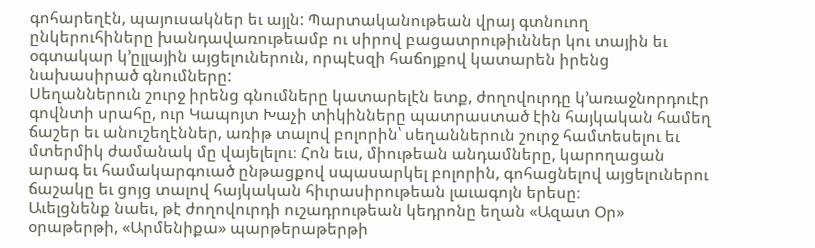գոհարեղէն, պայուսակներ եւ այլն: Պարտականութեան վրայ գտնուող ընկերուհիները խանդավառութեամբ ու սիրով բացատրութիւններ կու տային եւ օգտակար կ՚ըլլային այցելուներուն, որպէսզի հաճոյքով կատարեն իրենց նախասիրած գնումները:
Սեղաններուն շուրջ իրենց գնումները կատարելէն ետք, ժողովուրդը կ՚առաջնորդուէր գովնտի սրահը, ուր Կապոյտ Խաչի տիկինները պատրաստած էին հայկական համեղ ճաշեր եւ անուշեղէններ, առիթ տալով բոլորին՝ սեղաններուն շուրջ համտեսելու եւ մտերմիկ ժամանակ մը վայելելու։ Հոն եւս, միութեան անդամները, կարողացան արագ եւ համակարգուած ընթացքով սպասարկել բոլորին, գոհացնելով այցելուներու ճաշակը եւ ցոյց տալով հայկական հիւրասիրութեան լաւագոյն երեսը։
Աւելցնենք նաեւ, թէ ժողովուրդի ուշադրութեան կեդրոնը եղան «Ազատ Օր» օրաթերթի, «Արմենիքա» պարթերաթերթի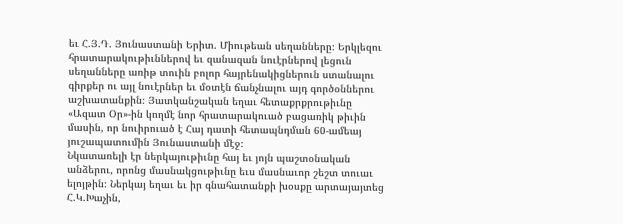եւ Հ.Յ.Դ. Յունաստանի Երիտ. Միութեան սեղանները։ Երկլեզու հրատարակութիւններով եւ զանազան նուէրներով լեցուն սեղանները առիթ տուին բոլոր հայրենակիցներուն ստանալու գիրքեր ու այլ նուէրներ եւ մօտէն ճանչնալու այդ գործօններու աշխատանքին։ Յատկանշական եղաւ հետաքրքրութիւնը «Ազատ Օր»-ին կողմէ նոր հրատարակուած բացառիկ թիւին մասին, որ նուիրուած է Հայ դատի հետապնդման 60-ամեայ յուշապատումին Յունաստանի մէջ։
Նկատառելի էր ներկայութիւնը հայ եւ յոյն պաշտօնական անձերու, որոնց մասնակցութիւնը եւս մասնաւոր շեշտ տուաւ ելոյթին։ Ներկայ եղաւ եւ իր գնահատանքի խօսքը արտայայտեց Հ.Կ.Խաչին,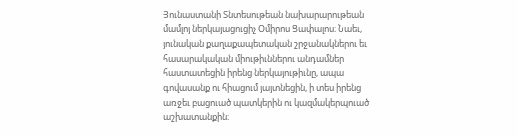Յունաստանի Տնտեսութեան նախարարութեան մամլոյ ներկայացուցիչ Օմիրոս Ցափալոս։ Նաեւ, յունական քաղաքապետական շրջանակներու եւ հասարակական միութիւններու անդամներ հաստատեցին իրենց ներկայութիւնը, ապա գովասանք ու հիացում յայտնեցին, ի տես իրենց առջեւ բացուած պատկերին ու կազմակերպուած աշխատանքին։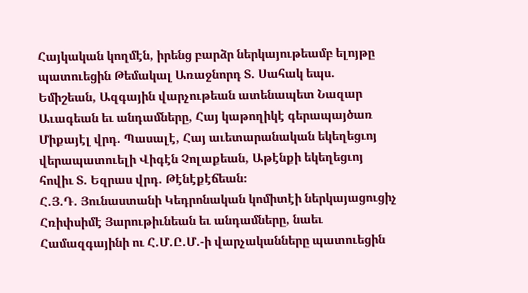Հայկական կողմէն, իրենց բարձր ներկայութեամբ ելոյթը պատուեցին Թեմակալ Առաջնորդ Տ. Սահակ եպս. Եմիշեան, Ազգային վարչութեան ատենապետ Նազար Աւագեան եւ անդամները, Հայ կաթողիկէ գերապայծառ Միքայէլ վրդ. Պասալէ, Հայ աւետարանական եկեղեցւոյ վերապատուելի Վիգէն Չոլաքեան, Աթէնքի եկեղեցւոյ հովիւ Տ. Եզրաս վրդ. Թէնէքէճեան։
Հ.Յ.Դ. Յունաստանի Կեդրոնական կոմիտէի ներկայացուցիչ Հռիփսիմէ Յարութիւնեան եւ անդամները, նաեւ Համազգայինի ու Հ.Մ.Ը.Մ.-ի վարչականները պատուեցին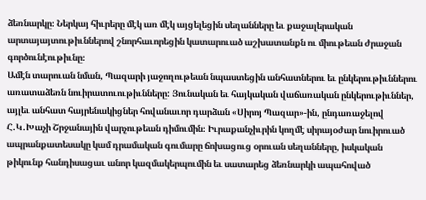ձեռնարկը։ Ներկայ հիւրերը մէկ առ մէկ այցելեցին սեղանները եւ քաջալերական արտայայտութիւններով շնորհաւորեցին կատարուած աշխատանքն ու միութեան ժրաջան գործունէութիւնը։
Ամէն տարուան նման, Պազարի յաջողութեան նպաստեցին անհատներու եւ ընկերութիւններու առատաձեռն նուիրատուութիւնները: Յունական եւ հայկական վաճառական ընկերութիւններ, այլեւ անհատ հայրենակիցներ հովանաւոր դարձան «Սիրոյ Պազար»-ին, ընդառաջելով Հ.Կ.Խաչի Շրջանային վարչութեան դիմումին։ Իւրաքանչիւրին կողմէ սիրայօժար նուիրուած ապրանքատեսակը կամ դրամական գումարը ճոխացուց օրուան սեղանները, իսկական թիկունք հանդիսացաւ անոր կազմակերպումին եւ սատարեց ձեռնարկի ապահոված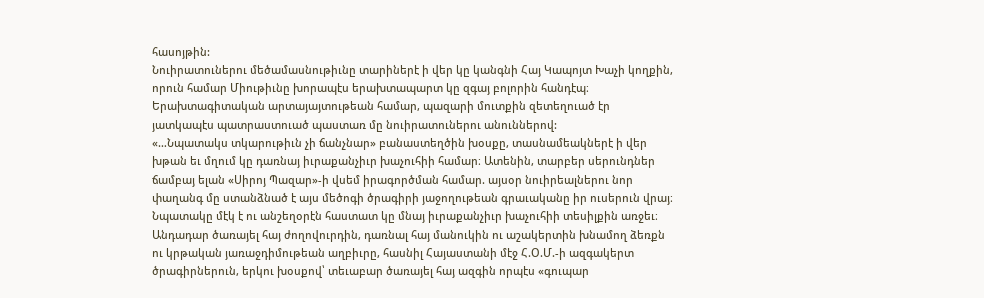հասոյթին:
Նուիրատուներու մեծամասնութիւնը տարիներէ ի վեր կը կանգնի Հայ Կապոյտ Խաչի կողքին, որուն համար Միութիւնը խորապէս երախտապարտ կը զգայ բոլորին հանդէպ։ Երախտագիտական արտայայտութեան համար, պազարի մուտքին զետեղուած էր յատկապէս պատրաստուած պաստառ մը նուիրատուներու անուններով:
«…Նպատակս տկարութիւն չի ճանչնար» բանաստեղծին խօսքը, տասնամեակներէ ի վեր խթան եւ մղում կը դառնայ իւրաքանչիւր խաչուհիի համար։ Ատենին, տարբեր սերունդներ ճամբայ ելան «Սիրոյ Պազար»-ի վսեմ իրագործման համար. այսօր նուիրեալներու նոր փաղանգ մը ստանձնած է այս մեծոգի ծրագիրի յաջողութեան գրաւականը իր ուսերուն վրայ։ Նպատակը մէկ է ու անշեղօրէն հաստատ կը մնայ իւրաքանչիւր խաչուհիի տեսիլքին առջեւ։ Անդադար ծառայել հայ ժողովուրդին, դառնալ հայ մանուկին ու աշակերտին խնամող ձեռքն ու կրթական յառաջդիմութեան աղբիւրը, հասնիլ Հայաստանի մէջ Հ.Օ.Մ.-ի ազգակերտ ծրագիրներուն, երկու խօսքով՝ տեւաբար ծառայել հայ ազգին որպէս «գուպար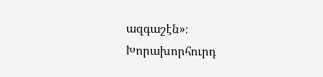ազգաշէն»։ Խորախորհուրդ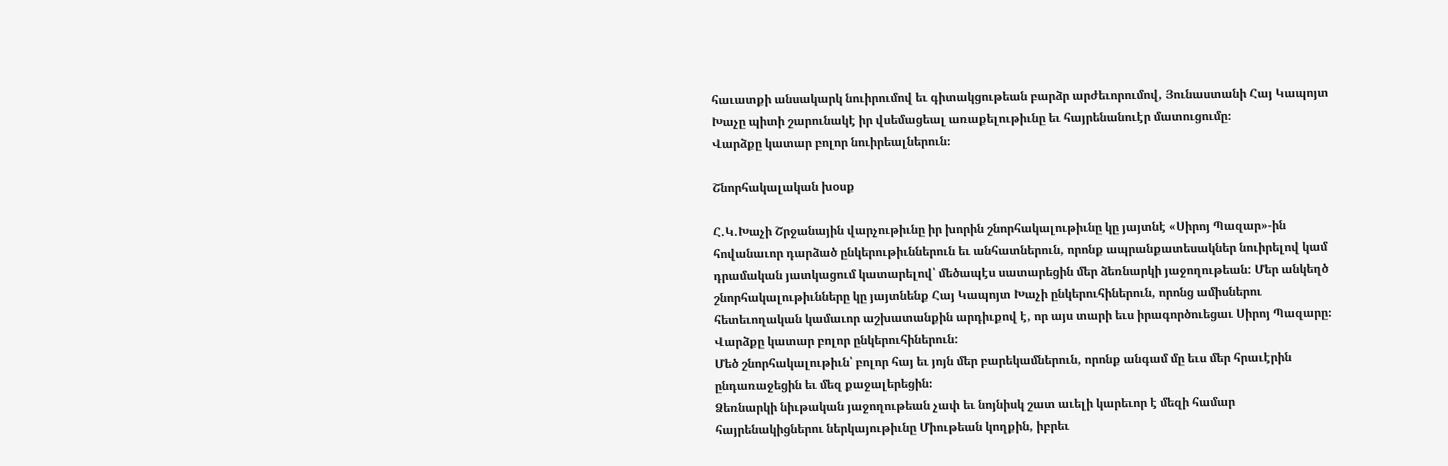հաւատքի անսակարկ նուիրումով եւ գիտակցութեան բարձր արժեւորումով, Յունաստանի Հայ Կապոյտ Խաչը պիտի շարունակէ իր վսեմացեալ առաքելութիւնը եւ հայրենանուէր մատուցումը։
Վարձքը կատար բոլոր նուիրեալներուն։

Շնորհակալական խօսք

Հ.Կ.Խաչի Շրջանային վարչութիւնը իր խորին շնորհակալութիւնը կը յայտնէ «Սիրոյ Պազար»-ին հովանաւոր դարձած ընկերութիւններուն եւ անհատներուն, որոնք ապրանքատեսակներ նուիրելով կամ դրամական յատկացում կատարելով՝ մեծապէս սատարեցին մեր ձեռնարկի յաջողութեան: Մեր անկեղծ շնորհակալութիւնները կը յայտնենք Հայ Կապոյտ Խաչի ընկերուհիներուն, որոնց ամիսներու հետեւողական կամաւոր աշխատանքին արդիւքով է, որ այս տարի եւս իրագործուեցաւ Սիրոյ Պազարը։
Վարձքը կատար բոլոր ընկերուհիներուն:
Մեծ շնորհակալութիւն՝ բոլոր հայ եւ յոյն մեր բարեկամներուն, որոնք անգամ մը եւս մեր հրաւէրին ընդառաջեցին եւ մեզ քաջալերեցին։
Ձեռնարկի նիւթական յաջողութեան չափ եւ նոյնիսկ շատ աւելի կարեւոր է մեզի համար հայրենակիցներու ներկայութիւնը Միութեան կողքին, իբրեւ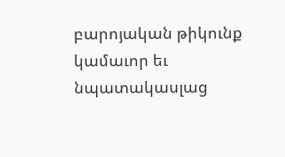բարոյական թիկունք կամաւոր եւ նպատակասլաց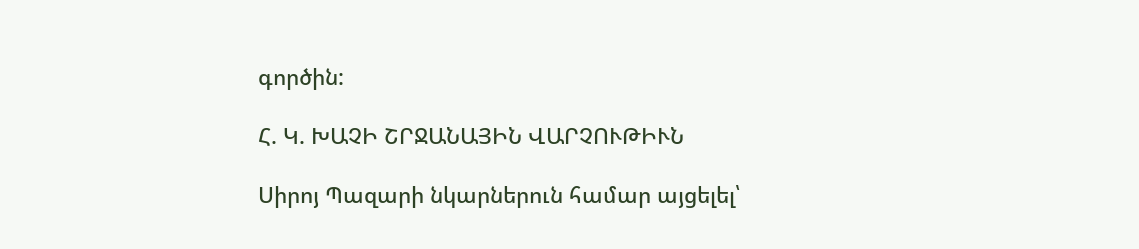գործին:

Հ. Կ. ԽԱՉԻ ՇՐՋԱՆԱՅԻՆ ՎԱՐՉՈՒԹԻՒՆ

Սիրոյ Պազարի նկարներուն համար այցելել՝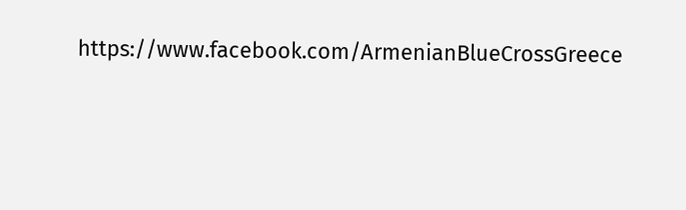https://www.facebook.com/ArmenianBlueCrossGreece